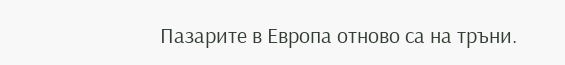Пазарите в Европа отново са на тръни.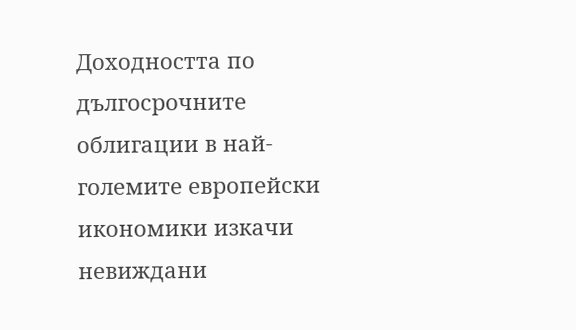Доходността по дългосрочните облигации в най-големите европейски икономики изкачи невиждани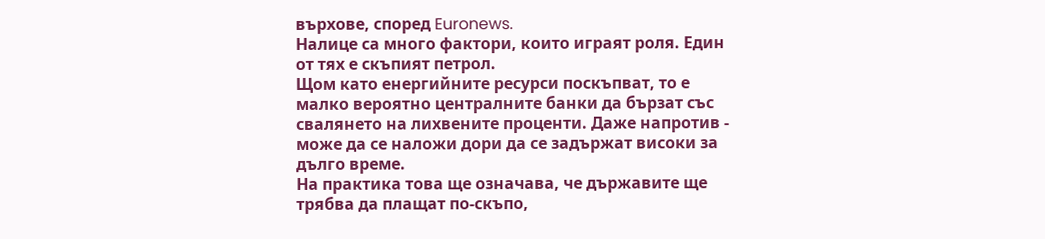върхове, според Euronews.
Налице са много фактори, които играят роля. Един от тях е скъпият петрол.
Щом като енергийните ресурси поскъпват, то е малко вероятно централните банки да бързат със свалянето на лихвените проценти. Даже напротив - може да се наложи дори да се задържат високи за дълго време.
На практика това ще означава, че държавите ще трябва да плащат по-скъпо,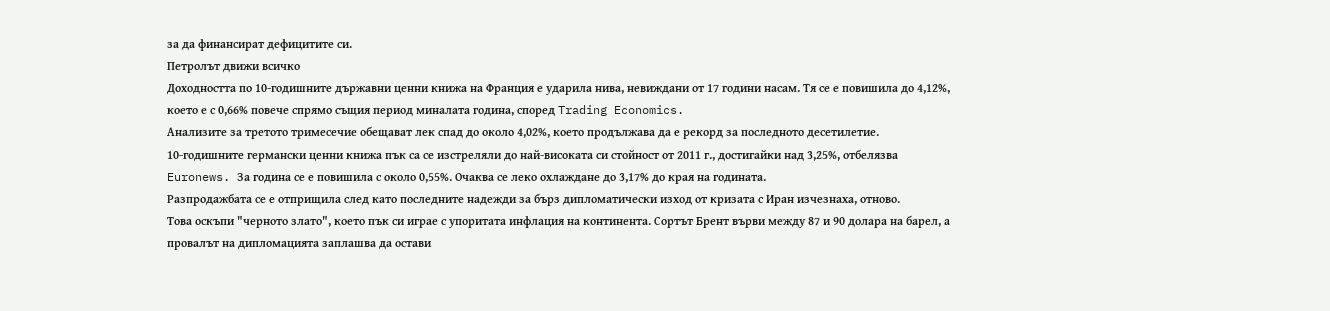за да финансират дефицитите си.
Петролът движи всичко
Доходността по 10-годишните държавни ценни книжа на Франция е ударила нива, невиждани от 17 години насам. Тя се е повишила до 4,12%, което е с 0,66% повече спрямо същия период миналата година, според Trading Economics.
Анализите за третото тримесечие обещават лек спад до около 4,02%, което продължава да е рекорд за последното десетилетие.
10-годишните германски ценни книжа пък са се изстреляли до най-високата си стойност от 2011 г., достигайки над 3,25%, отбелязва Euronews. За година се е повишила с около 0,55%. Очаква се леко охлаждане до 3,17% до края на годината.
Разпродажбата се е отприщила след като последните надежди за бърз дипломатически изход от кризата с Иран изчезнаха, отново.
Това оскъпи "черното злато", което пък си играе с упоритата инфлация на континента. Сортът Брент върви между 87 и 90 долара на барел, а провалът на дипломацията заплашва да остави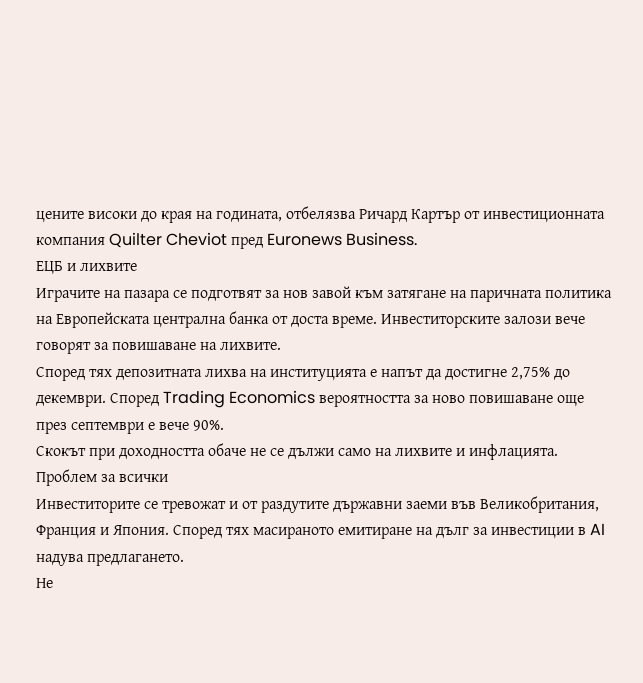цените високи до края на годината, отбелязва Ричард Картър от инвестиционната компания Quilter Cheviot пред Euronews Business.
ЕЦБ и лихвите
Играчите на пазара се подготвят за нов завой към затягане на паричната политика на Европейската централна банка от доста време. Инвеститорските залози вече говорят за повишаване на лихвите.
Според тях депозитната лихва на институцията е напът да достигне 2,75% до декември. Според Trading Economics вероятността за ново повишаване още през септември е вече 90%.
Скокът при доходността обаче не се дължи само на лихвите и инфлацията.
Проблем за всички
Инвеститорите се тревожат и от раздутите държавни заеми във Великобритания, Франция и Япония. Според тях масираното емитиране на дълг за инвестиции в AI надува предлагането.
Не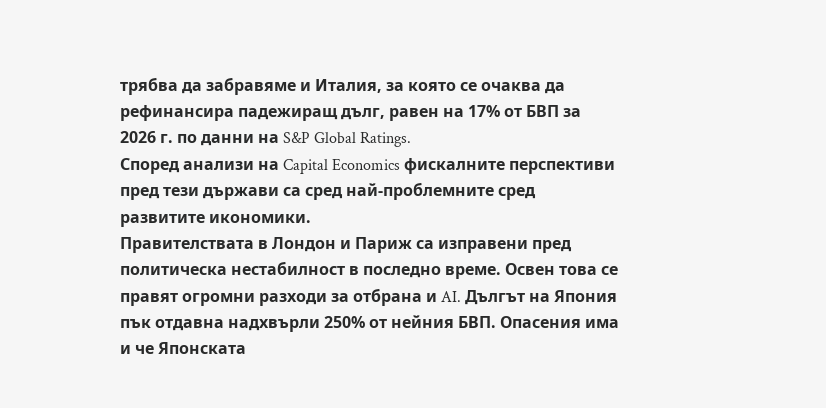трябва да забравяме и Италия, за която се очаква да рефинансира падежиращ дълг, равен на 17% от БВП за 2026 г. по данни на S&P Global Ratings.
Според анализи на Capital Economics фискалните перспективи пред тези държави са сред най-проблемните сред развитите икономики.
Правителствата в Лондон и Париж са изправени пред политическа нестабилност в последно време. Освен това се правят огромни разходи за отбрана и AI. Дългът на Япония пък отдавна надхвърли 250% от нейния БВП. Опасения има и че Японската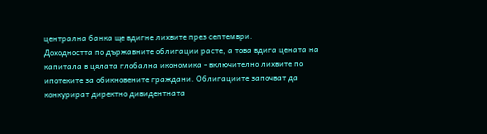централна банка ще вдигне лихвите през септември.
Доходността по държавните облигации расте, а това вдига цената на капитала в цялата глобална икономика - включително лихвите по ипотеките за обикновените граждани. Облигациите започват да конкурират директно дивидентната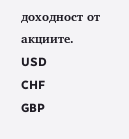доходност от акциите.
USD
CHF
GBP